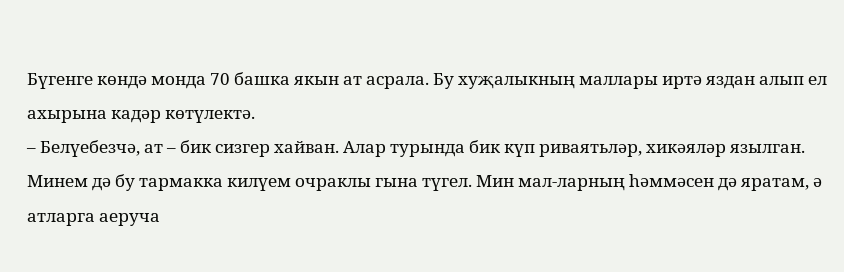Бүгенге көндә монда 70 башка якын ат асрала. Бу хуҗалыкның маллары иртә яздан алып ел ахырына кадәр көтүлектә.
– Белүебезчә, ат – бик сизгер хайван. Алар турында бик күп риваятьләр, хикәяләр язылган. Минем дә бу тармакка килүем очраклы гына түгел. Мин мал-ларның һәммәсен дә яратам, ә атларга аеруча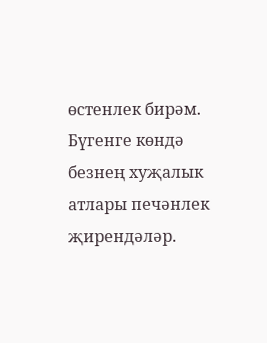өстенлек бирәм. Бүгенге көндә безнең хуҗалык атлары печәнлек җирендәләр.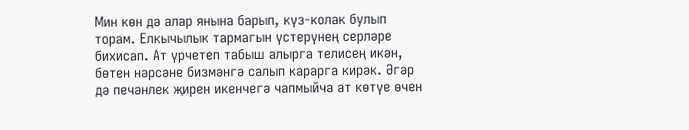Мин көн дә алар янына барып, күз-колак булып торам. Елкычылык тармагын үстерүнең серләре бихисап. Ат үрчетеп табыш алырга телисең икән, бөтен нәрсәне бизмәнгә салып карарга кирәк. Әгәр дә печәнлек җирен икенчегә чапмыйча ат көтүе өчен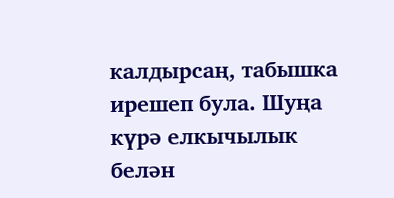калдырсаң, табышка ирешеп була. Шуңа күрә елкычылык белән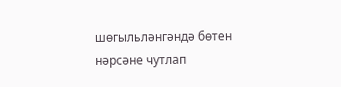шөгыльләнгәндә бөтен нәрсәне чутлап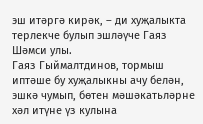эш итәргә кирәк, – ди хуҗалыкта терлекче булып эшләүче Гаяз Шәмси улы.
Гаяз Гыймалтдинов, тормыш иптәше бу хуҗалыкны ачу белән, эшкә чумып, бөтен мәшәкатьләрне хәл итүне үз кулына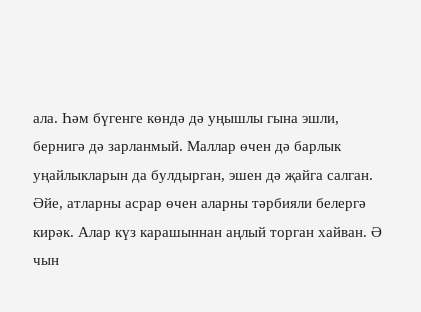ала. Һәм бүгенге көндә дә уңышлы гына эшли, бернигә дә зарланмый. Маллар өчен дә барлык уңайлыкларын да булдырган, эшен дә җайга салган.
Әйе, атларны асрар өчен аларны тәрбияли белергә кирәк. Алар күз карашыннан аңлый торган хайван. Ә чын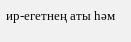ир-егетнең аты һәм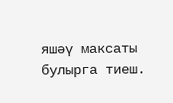яшәү максаты булырга тиеш.